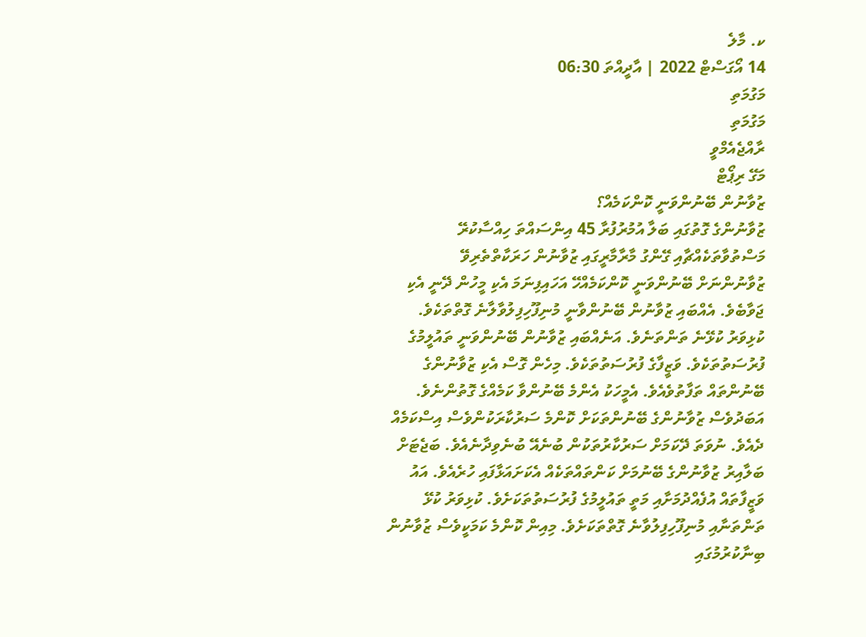ކ. މާލެ
14 އޯގަސްޓް 2022 | އާދީއްތަ 06:30
މަގުމަތި
މަގުމަތި
ރާއްޖެއެމްވީ
މަގޭ ރިޕޯޓް
ޒުވާނުން ބޭނުންވަނީ ކޮންކަމެއް؟
ޒުވާނުންގެ ގޮތުގައި ބަލާ އުމުރުފުރާ 45 އިންސައްތަ ހިއްސާކުރޭ
މަސްތުވާތަކެއްޗާއި ގޭންގު މާރާމާރީގައި ޒުވާނުން ހަރަކާތްތެރިވޭ
ޒުވާނުންނަށް ބޭނުންވަނީ ކޮންކަމެއްހޭ އަހައިފިނަމަ އެކި މީހުން ދޭނީ އެކި ޖަވާބެވެ. އެއްބައި ޒުވާނުން ބޭނުންވާނީ މުނިފޫހިފިލުވާލާނެ ގޮތްތަކެވެ. ކުޅިވަރު ކުޅޭނެ ތަންތަނެވެ. އަނެއްބައި ޒުވާނުން ބޭނުންވަނީ ތައުލީމުގެ ފުރުސަތުތަކެވެ. ވަޒީފާގެ ފުރުސަތުތަކެވެ. މިހެން ގޮސް އެކި ޒުވާނުންގެ ބޭނުންތައް ތަފާތުވެއެވެ. އެމީހަކު އެންމެ ބޭނުންވާ ކަމެއްގެ ގޮތުންނެވެ.
އަބަދުވެސް ޒުވާނުންގެ ބޭނުންތަކަށް ކޮންމެ ސަރުކާރަކުންވެސް އިސްކަމެއް ދެއެވެ. ނުވަތަ ދޭކަމަށް ސަރުކާރުތަކުން ބުނެއޭ ބުނެވިދާނެއެވެ. ބަޖެޓަށް ބަލާއިރު ޒުވާނުންގެ ބޭނުމަށް ކަންތައްތަކެއް އެކަށައަޅާފައި ހުރެއެވެ. އައު ވަޒީފާތައް އުފެއްދުމަށާއި މަތީ ތައުލީމުގެ ފުރުސަތުތަކަށެވެ. ކުޅިވަރު ކުޅޭ ތަންތަނާއި މުނިފޫހިފިލުވާނެ ގޮތްތަކަށެވެ. މިއިން ކޮންމެ ކަމަކީވެސް ޒުވާނުން ބިނާކުރުމުގައި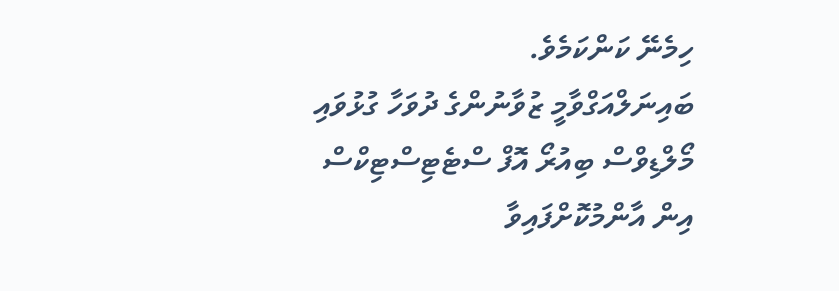ހިމެނޭ ކަންކަމެވެ.
ބައިނަލްއަގްވާމީ ޒުވާނުންގެ ދުވަހާ ގުޅުވައި މޯލްޑިވްސް ބިއުރޯ އޮފް ސްޓެޓިސްޓިކްސް އިން އާންމުކޮށްފައިވާ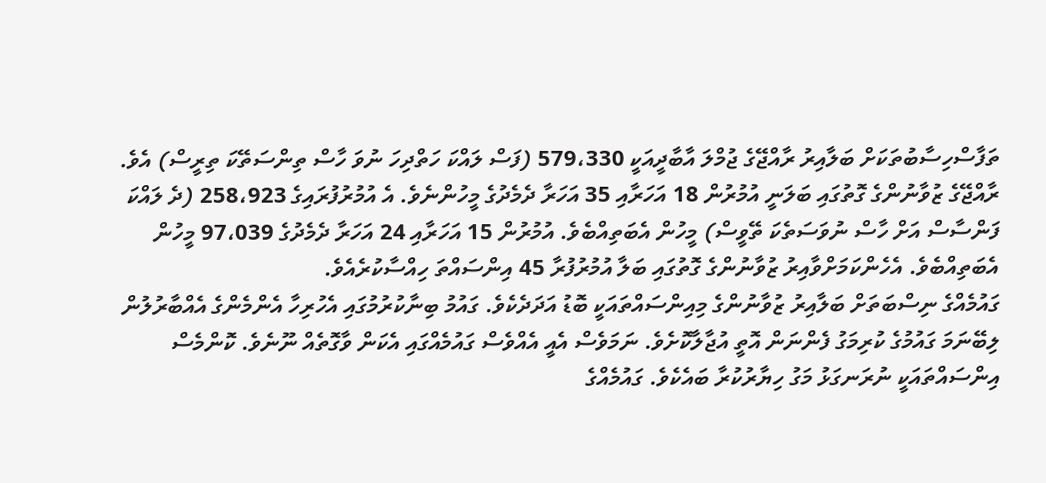ތަފާސްހިސާބުތަކަށް ބަލާއިރު ރާއްޖޭގެ ޖުމްލަ އާބާދީއަކީ 579،330 (ފަސް ލައްކަ ހަތްދިހަ ނުވަ ހާސް ތިންސަތޭކަ ތިރީސް) އެވެ. ރާއްޖޭގެ ޒުވާނުންގެ ގޮތުގައި ބަލަނީ އުމުރުން 18 އަހަރާއި 35 އަހަރާ ދެމެދުގެ މީހުންނެވެ. އެ އުމުރުފުރައިގެ 258،923 (ދެ ލައްކަ ފަންސާސް އަށް ހާސް ނުވަސަތެކަ ތޭވީސް) މީހުން އެބަތިއްބެވެ. އުމުރުން 15 އަހަރާއި 24 އަހަރާ ދެމެދުގެ 97،039 މީހުން އެބަތިއްބެވެ. އެހެންކަމަށްވާއިރު ޒުވާނުންގެ ގޮތުގައި ބަލާ އުމުރުފުރާ 45 އިންސައްތަ ހިއްސާކުރެއެވެ.
ގައުމެއްގެ ނިސްބަތަށް ބަލާއިރު ޒުވާނުންގެ މިއިންސައްތައަކީ ބޮޑު އަދަދެކެވެ. ގައުމު ބިނާކުރުމުގައި އެހުރިހާ އެންމެންގެ އެއްބާރުލުން ލިބޭނަމަ ގައުމުގެ ކުރިމަގު ފެންނަން އޮތީ އުޖާލާކޮށެވެ. ނަމަވެސް އެއީ އެއްވެސް ގައުމެއްގައި އެކަން ވާގޮތެއް ނޫނެވެ. ކޮންމެސް އިންސައްތައަކީ ނުރަނގަޅު މަގު ހިޔާރުކުރާ ބައެކެވެ. ގައުމެއްގެ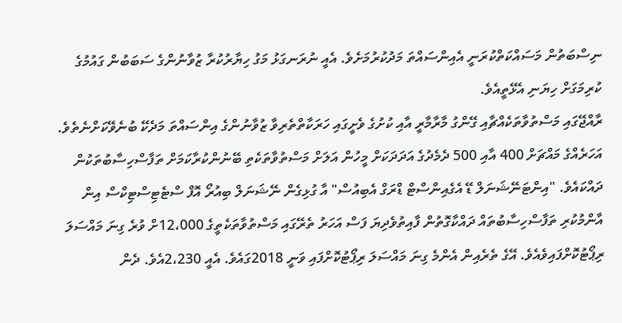ނިސްބަތުން މަސައްކަތްކުރަނީ އެއިންސައްތަ މަދުކުރުމަށެވެ. އެއީ ނުރަނގަޅު މަގު ހިޔާރުކުރާ ޒުވާނުންގެ ސަބަބުން ގައުމުގެ ކުރިމަގަށް ހިޔަނި އެޅޭތީއެވެ.
ރާއްޖޭގައި މަސްތުވާތަކެއްޗާއި ގޭންގު މާރާމާރީ އާއި ކުށުގެ ވެށީގައި ހަރަކާތްތެރިވާ ޒުވާނުންގެ އިންސައްތަ މަދެކޭ ބުނެވޭކަށްނެތެވެ. އަހަރެއްގެ މައްޗަށް 400 އާއި 500 ދެމެދުގެ އަދަދަކަށް މީހުން އަލަށް މަސްތުވާތަކެތި ބޭނުންކުރާކަމަށް ތަފާސްހިސާބުތަކުން ދައްކައެވެ. "އިންޓަނޭޝަނަލް ޑޭ އެގެއިންސްޓް ޑްރަގް އެބިއުސް" އާ ގުޅިގެން ނޭޝަނަލް ބިއުރޯ އޮފް ސްޓެޓިސްޓިކްސް އިން އާންމުކުރި ތަފާސްހިސާބުތައް ދައްކާގޮތުން ފާއިތުވެދިޔަ ފަސް އަހަރު ތެރޭގައި މަސްތުވާތަކެތީގެ 12،000ށް ވުރެ ގިނަ މައްސަލަ ރިޕޯޓުކޮށްފައިވެއެވެ. އޭގެ ތެރެއިން އެންމެ ގިނަ މައްސަލަ ރިޕޯޓުކޮށްފައި ވަނީ 2018ގައެވެ. އެއީ 2،230އެވެ. ދެން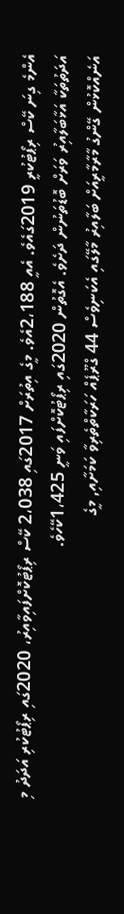އެންމެ ގިނަ ކޭސް ރިޕޯޓުކުރީ 2019ގައެވެ. އެއީ 2،188އެވެ. މީގެ އިތުރަށް 2017ގައި 2،038 ކޭސް ރިޕޯޓުކޮށްފައިވާއިރު، 2020ގައި ރިޕޯޓުކުރި އަދަދު މި އަދަތުތަކާ އަޅާބަލާއިރު ވަރަށް ބޮޑުތަނުން ދަށެވެ. އެގޮތުން 2020ގައި ރިޕޯޓުކޮށްފައި ވަނީ 1،425ކޭހެވެ.
އަނެއްކޮޅުން ގޭންގު މާރާމާރީއަށް ބަލާއިރު މާލޭގައި އެކަނިވެސް 44 ގްރޫޕެއް ހަރަކާތްތެރިވާ ކަމަށާއި, މީގެ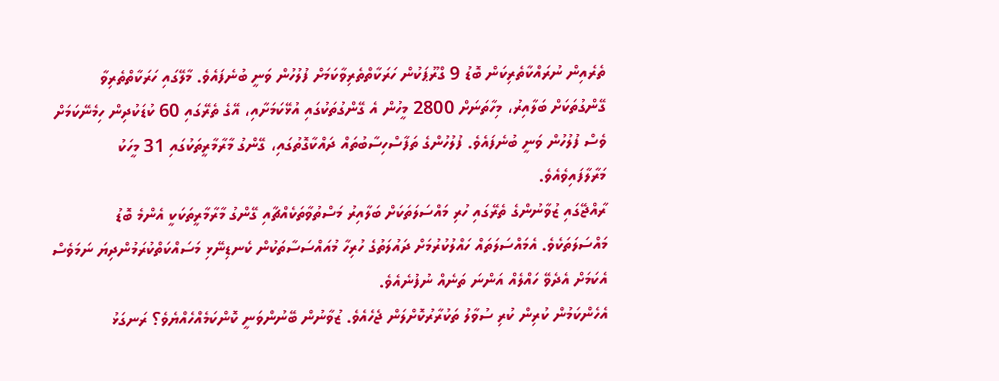ތެރެއިން ނުރައްކާތެރިކަން ބޮޑު 9 ގްރޫޕަކުން ހަރަކާތްތެރިވާކަމަށް ފުލުހުން ވަނީ ބުނެފައެވެ. މާލޭގައި ހަރަކާތްތެރިވާ ގޭންގުތަކަށް ބަލާއިރު، މިހާތަނަށް 2800 މީހުން އެ ގޭންގުތަކުގައި އުޅޭކަމަށާއި، އޭގެ ތެރޭގައި 60 ކުޑަކުދިން ހިމެނޭކަމަށް ވެސް ފުލުހުން ވަނީ ބުނެފައެވެ. ފުލުހުންގެ ތަފާސްހިސާބުތައް ދައްކާގޮތުގައި، ގޭންގު މާރާމާރީތަކުގައި 31 މީހަކު މަރާލާފައިވެއެވެ.
ރާއްޖޭގައި ޒުވާނުންގެ ތެރޭގައި ހުރި މައްސަލަތަކަށް ބަލާއިރު މަސްތުވާތަކެއްޗާއި ގޭންގު މާރާމާރީތަކަކީ އެންމެ ބޮޑު މައްސަލަތަކެވެ. އެމައްސަލަތައް ހައްލުކުރުމަށް ދައުލަތުގެ ހުރިހާ މުއައްސަސާތަކުން ކެނޑިނޭޅި މަސައްކަތްކުރަމުންދިޔަ ނަމަވެސް އެކަމަށް އެދެވޭ ހައްލެއް އަންނަ ތަނެއް ނުފުނެއެވެ.
އެހެންކަމުން ކުރިން ކުރި ސުވާލު ތަކުރާރުކޮށްލަން ޖެހެއެވެ. ޒުވާނުން ބޭނުންވަނީ ކޮންކަމެއްހެއްޔެވެ؟ ރަނގަޅު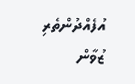އުފެއްދުންތެރި ޒުވާން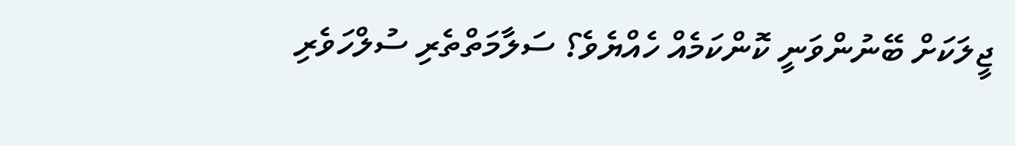ޖީލަކަށް ބޭނުންވަނީ ކޮންކަމެއް ހެއްޔެވެ؟ ސަލާމަތްތެރި ސުލްހަވެރި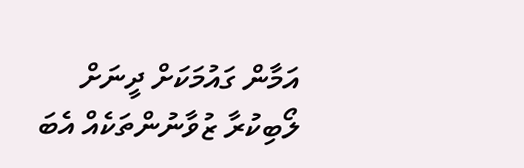އަމާން ގައުމަކަށް ދީނަށް ލޯބިކުރާ ޒުވާނުންތަކެއް އެބަ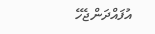އުފައްދަންޖެހޭ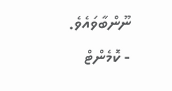ނޫންބާވައެވެ.
- ކޮމެންޓް